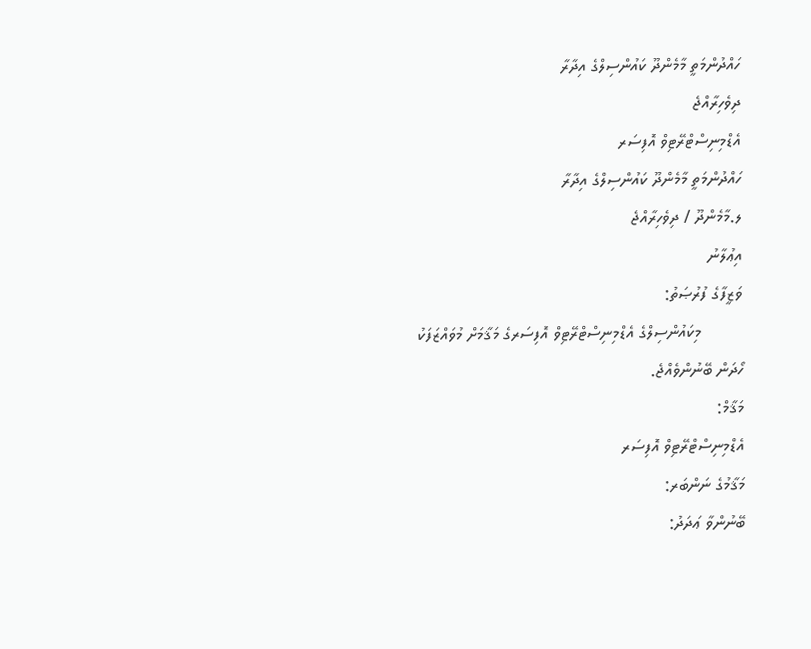ހައްދުންމަތީ މާމެންދޫ ކައުންސިލްގެ އިދާރާ
ދިވެހިރާއްޖެ
އެޑްމިނިސްޓްރޭޓިވް އޮފިސަރ
ހައްދުންމަތީ މާމެންދޫ ކައުންސިލްގެ އިދާރާ
ލ.މާމެންދޫ / ދިވެހިރާއްޖެ
އިޢުލާނު
ވަޒީފާގެ ފުރުޞަތު:
         މިކައުންސިލްގެ އެޑްމިނިސްޓްރޭޓިވް އޮފިސަރގެ މަޤާމަށް މުވައްޒަފަކު ހޯދަން ބޭނުންވެއްޖެ.
މަޤާމް:
އެޑްމިނިސްޓްރޭޓިވް އޮފިސަރ
މަޤާމުގެ ނަންބަރ:
ބޭނުންވާ ޢަދަދު: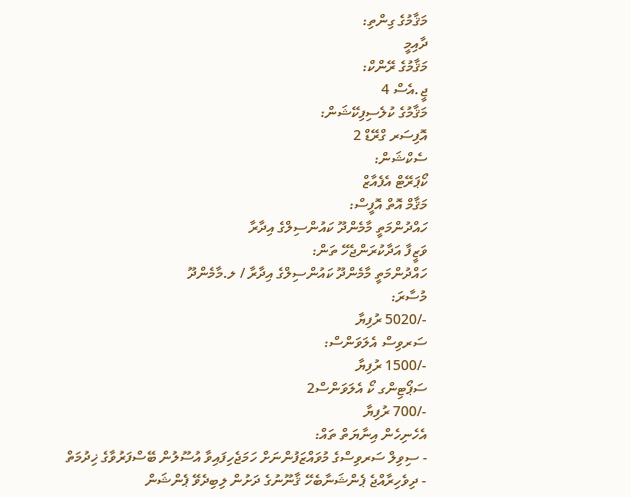މަޤާމުގެ ގިންތި:
ދާއިމީ
މަޤާމުގެ ރޭންކް:
ޖީ.އެސް 4
މަޤާމުގެ ކުލެސިފިކޭޝަން:
އޮފިސަރ ގްރޭޑް 2
ސެކްޝަން:
ކޯޕަރޭޓް އެފެއާޒް
މަޤާމް އޮތް އޮފީސް:
ހައްދުންމަތީ މާމެންދޫ ކައުންސިލްގެ އިދާރާ
ވަޒީފާ އަދާކުރަންޖެހޭ ތަން:
ހައްދުންމަތީ މާމެންދޫ ކައުންސިލްގެ އިދާރާ / ލ.މާމެންދޫ
މުސާރަ:
-/5020 ރުފިޔާ
ސަރވިސް އެލަވަންސް:
-/1500 ރުފިޔާ
ސަޕޯޓިންގ ކޯ އެލަވަންސް2
-/700 ރުފިޔާ
އެހެނިހެން އިނާޔަތް ތައް:
- ސިވިލް ސަރވިސްގެ މުވައްޒަފުންނަށް ހަމަޖެހިފައިވާ އުސޫލުން ބޭސްފަރުވާގެ ޚިދުމަތް
- ދިވެހިރާއްޖެ ޕެންޝަނާބެހޭ ޤާނޫނުގެ ދަށުން ލިބިދެވޭ ޕެންޝަން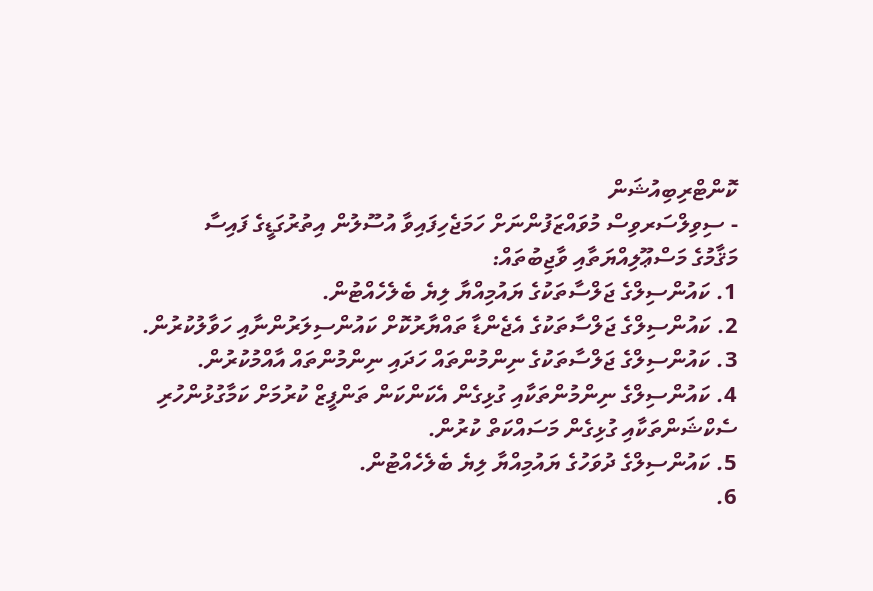ކޮންޓްރިބިއުޝަން
- ސިވިލްސަރވިސް މުވައްޒަފުންނަށް ހަމަޖެހިފައިވާ އުސޫލުން އިތުރުގަޑީގެ ފައިސާ
މަޤާމުގެ މަސްޢޫލިއްޔަތާއި ވާޖިބުތައް:
1. ކައުންސިލްގެ ޖަލްސާތަކުގެ ޔައުމިއްޔާ ލިޔެ ބެލެހެއްޓުން.
2. ކައުންސިލްގެ ޖަލްސާތަކުގެ އެޖެންޑާ ތައްޔާރުކޮށް ކައުންސިލަރުންނާއި ހަވާލުކުރުން.
3. ކައުންސިލްގެ ޖަލްސާތަކުގެ ނިންމުންތައް ހަދައި ނިންމުންތައް އާއްމުކުރުން.
4. ކައުންސިލްގެ ނިންމުންތަކާއި ގުޅިގެން އެކަންކަން ތަންފީޒް ކުރުމަށް ކަމާގުޅުންހުރި ސެކްޝަންތަކާއި ގުޅިގެން މަސައްކަތް ކުރުން.
5. ކައުންސިލްގެ ދުވަހުގެ ޔައުމިއްޔާ ލިޔެ ބެލެހެއްޓުން.
6.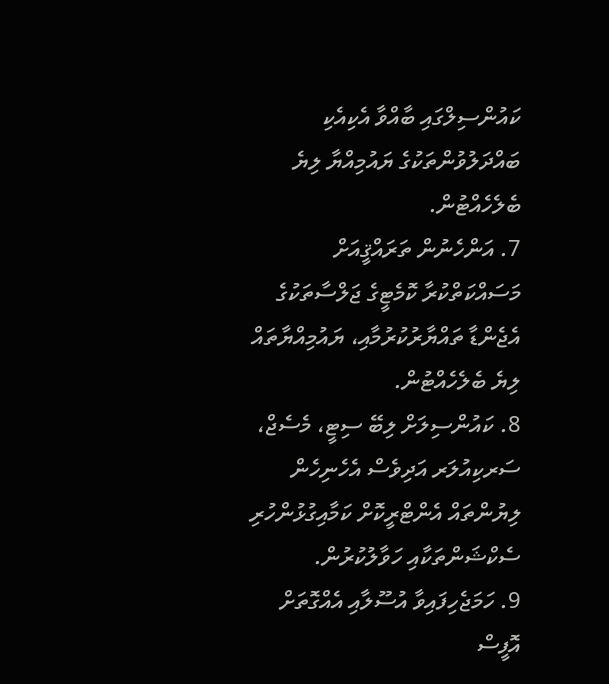ކައުންސިލްގައި ބާއްވާ އެކިއެކި ބައްދަލުވުންތަކުގެ ޔައުމިއްޔާ ލިޔެ ބެލެހެއްޓުން.
7. އަންހެނުން ތަރައްޤީއަށް މަސައްކަތްކުރާ ކޮމެޓީގެ ޖަލްސާތަކުގެ އެޖެންޑާ ތައްޔާރުކުރުމާއި، ޔައުމިއްޔާތައް ލިޔެ ބެލެހެއްޓުން.
8. ކައުންސިލަށް ލިބޭ ސިޓީ، މެސެޖް، ސަރކިއުލަރ އަދިވެސް އެހެނިހެން ލިޔުންތައް އެންޓްރީކޮށް ކަމާއިގުޅުންހުރި ސެކްޝަންތަކާއި ހަވާލުކުރުން.
9. ހަމަޖެހިފައިވާ އުސޫލާއި އެއްގޮތަށް އޮފީސް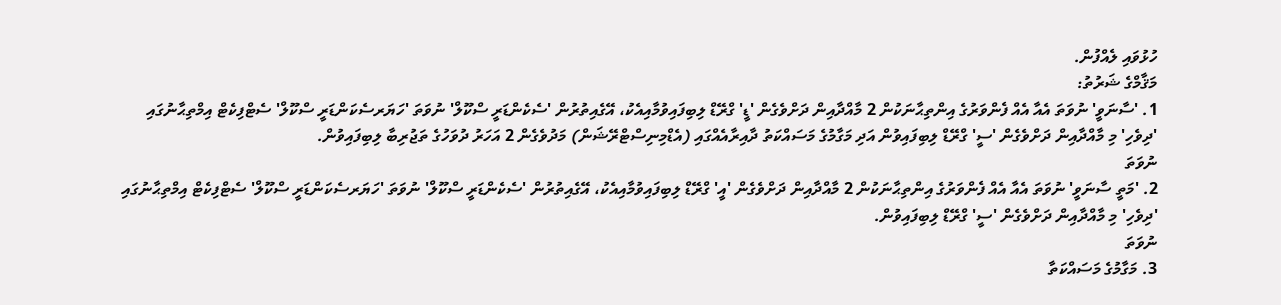ހުޅުވައި ލެއްފުން.
މަޤާމްގެ ޝަރުތު:
1. 'ސާނަވީ' ނުވަތަ އެއާ އެއް ފެންވަރުގެ އިންތިޙާނަކުން 2 މާއްދާއިން ދަށްވެގެން 'ޑީ' ގްރޭޑް ލިބިފައިވުމާއިއެކު، އޭގެއިތުރުން 'ސެކެންޑަރީ ސްކޫލް' ނުވަތަ 'ހަޔަރސެކަންޑަރީ ސްކޫލް' ސެޓްފިކެޓް އިމްތިޙާނުގައި 'ދިވެހި' މި މާއްދާއިން ދަށްވެގެން 'ސީ' ގްރޭޑް ލިބިފައިވުން އަދި މަގާމުގެ މަސައްކަތު ދާއިރާއެއްގައި (އެޑްމިނިސްޓްރޭޝަން) މަދުވެގެން 2 އަހަރު ދުވަހުގެ ތަޖުރިބާ ލިބިފައިވުން.
ނުވަތަ
2. 'މަތީ ސާނަވީ' ނުވަތަ އެއާ އެއް ފެންވަރުގެ އިންތިޙާނަކުން 2 މާއްދާއިން ދަށްވެގެން 'އީ' ގްރޭޑް ލިބިފައިވުމާއިއެކު، އޭގެއިތުރުން 'ސެކެންޑަރީ ސްކޫލް' ނުވަތަ 'ހަޔަރސެކަންޑަރީ ސްކޫލް' ސެޓްފިކެޓް އިމްތިޙާނުގައި 'ދިވެހި' މި މާއްދާއިން ދަށްވެގެން 'ސީ' ގްރޭޑް ލިބިފައިވުން.
ނުވަތަ
3. މަގާމުގެ މަސައްކަތާ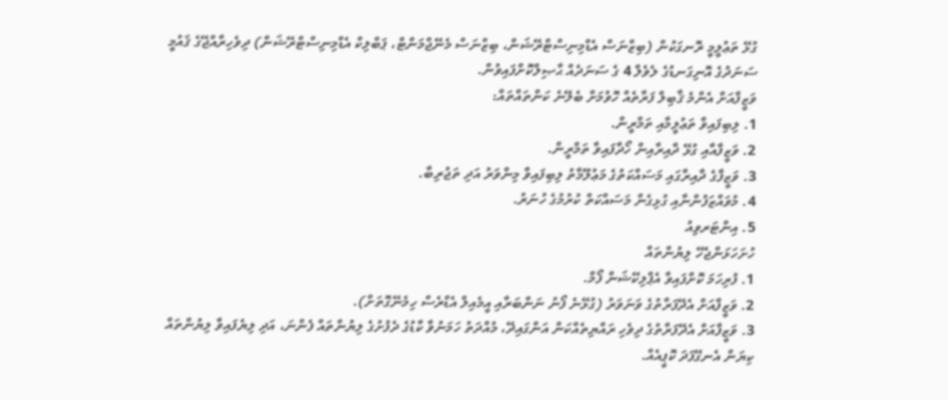ގުޅޭ ތަޢުލީމީ ރޮނގަކުން (ބިޒްނަސް އެޑްމިނިސްޓްރޭޝަން، ބިޒްނަސް މެނޭޖްމަންޓް، ޕަބްލިކް އެޑްމިނިސްޓްރޭޝަން) ދިވެހިރާއްޖޭގެ ޤައުމީ ސަނަދުގެ އޮނިގަނޑުގެ ލެވެލް 4 ގެ ސަނަދެއް ޙާޞިލްކޮށްފައިވުން.
ވަޒީފާއަށް އެންމެ ޤާބިލް ފަރާތެއް ހޮވުމަށް ބެލޭނެ ކަންތައްތައް:
1. ލިބިފައިވާ ތަޢުލީމާއި ތަމްރީން.
2. ވަޒީފާއާއި ގުޅޭ ދާއިރާއިން ހޯދާފައިވާ ތަމްރީން.
3. ވަޒީފާގެ ދާއިރާގައި މަސައްކަތުގެ މަޢުލޫމާތު ލިބިފައިވާ މިންވަރު އަދި ތަޖުރިބާ.
4. މުވައްޒަފުންނާއި ގުޅިގެން މަސައްކަތް ކުރުމުގެ ހުނަރު.
5. އިންޓަރވިއު
ހުށަހަޅަންޖެހޭ ލިޔުންތައް
1. ފުރިހަމަ ކޮށްފައިވާ އެޕްލިކޭޝަން ފޯމް.
2. ވަޒީފާއަށް އެދޭފަރާތުގެ ވަނަވަރު (ގުޅޭނެ ފޯނު ނަންބަރާއި އީމެއިލް އެޑްރެސް ހިމެނޭގޮތަށް).
3. ވަޒީފާއަށް އެދޭފަރާތުގެ ދިވެހި ރައްޔިތެއްކަން އަންގައިދޭ، މުއްދަތު ހަމަނުވާ ކާޑުގެ ދެފުށުގެ ލިޔުންތައް ފެންނަ، އަދި ލިޔެފައިވާ ލިޔުންތައް ކިޔަން އެނގޭފަދަ ކޮޕީއެއް.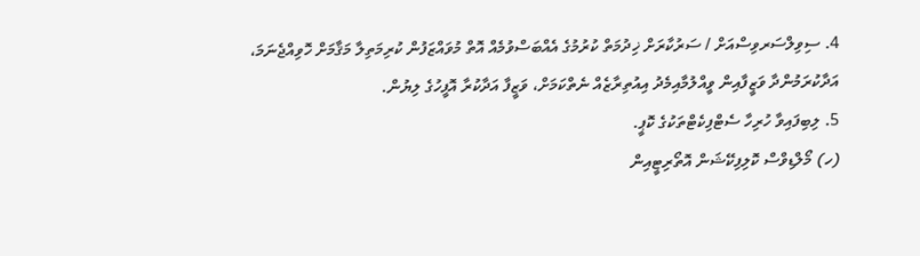4. ސިވިލްސަރވިސްއަށް / ސަރުކާރަށް ޚިދުމަތް ކުރުމުގެ އެއްބަސްވުމެއް އޮތް މުވައްޒަފުން ކުރިމަތިލާ މަޤާމަށް ހޮވިއްޖެނަމަ، އަދާކުރަމުންދާ ވަޒީފާއިން ވީއްލުމާއިމެދު އިއުތިރާޒެއް ނެތްކަމަށް، ވަޒީފާ އަދާކުރާ އޮފީހުގެ ލިޔުން.
5. ލިބިފައިވާ ހުރިހާ ސެޓްފިކެޓްތަކުގެ ކޮޕީ.
(ހ) މޯލްޑިވްސް ކޮލިފިކޭޝަން އޮތޯރިޓީއިން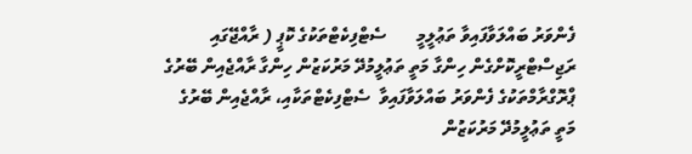ފެންވަރު ބައްލަވާފައިވާ ތަޢުލީމީ       ސެޓްފިކެޓްތަކުގެ ކޮޕީ ( ރާއްޖޭގައި ރަޖިސްޓްރީކޮށްގެން ހިންގާ މަތީ ތަޢުލީމުދޭ މަރުކަޒުން ހިންގާ ރާއްޖެއިން ބޭރުގެ ޕްރޮގްރާމްތަކުގެ ފެންވަރު ބައްލަވާފައިވާ  ސެޓްފިކެޓްތަކާއި، ރާއްޖެއިން ބޭރުގެ މަތީ ތަޢުލީމުދޭ މަރުކަޒުން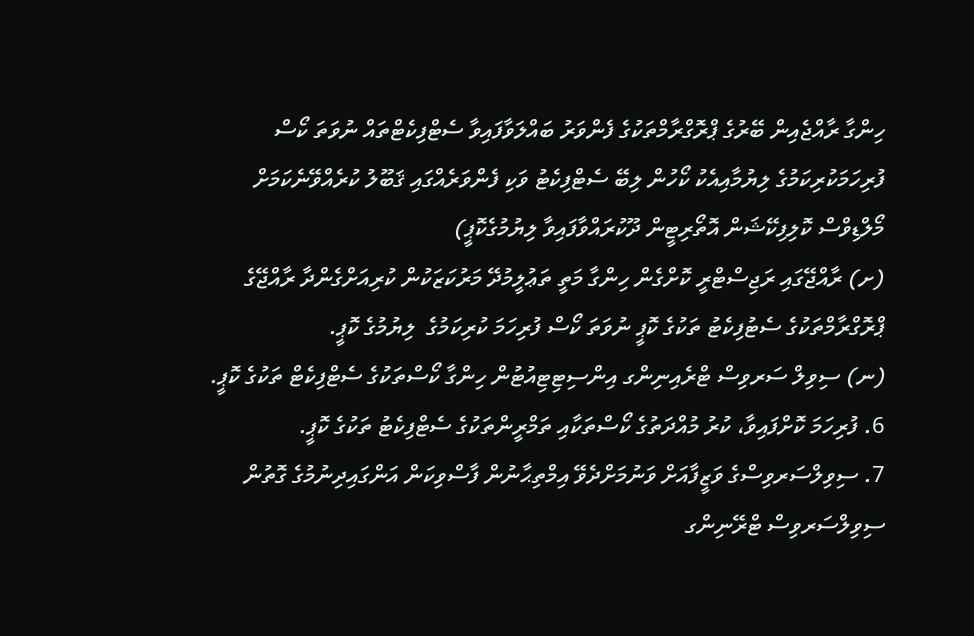ހިންގާ ރާއްޖެއިން ބޭރުގެ ޕްރޮގްރާމްތަކުގެ ފެންވަރު ބައްލަވާފައިވާ ސެޓްފިކެޓްތައް ނުވަތަ ކޯސް  ފުރިހަމަކުރިކަމުގެ ލިޔުމާއިއެކު ކޯހުން ލިބޭ ސެޓްފިކެޓު ވަކި ފެންވަރެއްގައި ޤަބޫލު ކުރެއްވޭނެކަމަށް މޯލްޑިވްސް ކޮލިފިކޭޝަން އޮތޯރިޓީން ދޫކުރައްވާފައިވާ ލިޔުމުގެކޮޕީ)
(ށ) ރާއްޖޭގައި ރަޖިސްޓްރީ ކޮށްގެން ހިންގާ މަތީ ތަޢުލީމުދޭ މަރުކަޒަކުން ކުރިއަށްގެންދާ ރާއްޖޭގެ ޕްރޮގްރާމްތަކުގެ ސެޓުފިކެޓު ތަކުގެ ކޮޕީ ނުވަތަ ކޯސް ފުރިހަމަ ކުރިކަމުގެ  ލިޔުމުގެ ކޮޕީ.
(ނ) ސިވިލް ސަރވިސް ޓްރެއިނިންގ އިންސިޓިޓިއުޓުން ހިންގާ ކޯސްތަކުގެ ސެޓްފިކެޓް ތަކުގެ ކޮޕީ.
6. ފުރިހަމަ ކޮށްފައިވާ، ކުރު މުއްދަތުގެ ކޯސްތަކާއި ތަމްރީންތަކުގެ ސެޓްފިކެޓު ތަކުގެ ކޮޕީ.
7. ސިވިލްސަރވިސްގެ ވަޒީފާއަށް ވަނުމަށްދެވޭ އިމްތިޙާނުން ފާސްވިކަން އަންގައިދިނުމުގެ ގޮތުން ސިވިލްސަރވިސް ޓްރޭނިންގ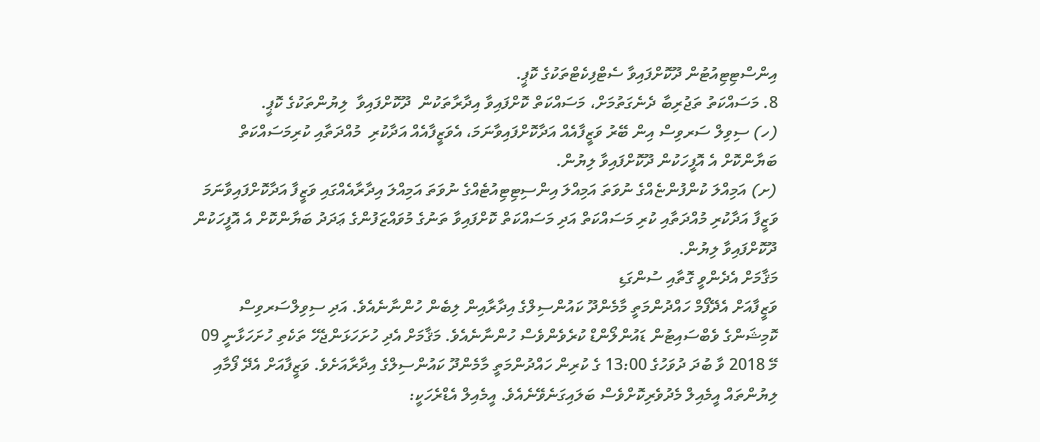އިންސްޓިޓިއުޓުން ދޫކޮށްފައިވާ ސެޓްފިކެޓްތަކުގެ ކޮޕީ.
8. މަސައްކަތު ތަޖުރިބާ ދެނެގަތުމަށް، މަސައްކަތް ކޮށްފައިވާ އިދާރާތަކުން  ދޫކޮށްފައިވާ  ލިޔުންތަކުގެ ކޮޕީ.
(ހ) ސިވިލް ސަރވިސް އިން ބޭރު ވަޒީފާއެއް އަދާކޮށްފައިވާނަމަ، އެވަޒީފާއެއް އަދާކުރި  މުއްދަތާއި ކުރިމަސައްކަތް ބަޔާންކޮށް އެ އޮފީހަކުން ދޫކޮށްފައިވާ ލިޔުން.
(ށ) އަމިއްލަ ކުންފުންޏެއްގެ ނުވަތަ އަމިއްލަ އިންސިޓިޓިއުޓެއްގެ ނުވަތަ އަމިއްލަ އިދާރާއެއްގައި ވަޒީފާ އަދާކޮށްފައިވާނަމަ ވަޒީފާ އަދާކުރި މުއްދަތާއި ކުރި މަސައްކަތް އަދި މަސައްކަތް ކޮށްފައިވާ ތަނުގެ މުވައްޒަފުންގެ ޢަދަދު ބަޔާންކޮށް އެ އޮފީހަކުން ދޫކޮށްފައިވާ ލިޔުން.
މަޤާމަށް އެދެންވީ ގޮތާއި ސުންގަޑި
ވަޒީފާއަށް އެދޭފޯމް ހައްދުންމަތީ މާމެންދޫ ކައުންސިލްގެ އިދާރާއިން ލިބެން ހުންނާނެއެވެ. އަދި ސިވިލްސަރވިސް ކޮމިޝަންގެ ވެބްސައިޓުން ޑައުންލޯންޑް ކުރެވެންވެސް ހުންނާނެއެވެ. މަޤާމަށް އެދި ހުށަހަޅަންޖެހޭ ތަކެތި ހުށަހަޅާނީ 09 މޭ 2018 ވާ ބުދަ ދުވަހުގެ 13:00 ގެ ކުރިން ހައްދުންމަތީ މާމެންދޫ ކައުންސިލްގެ އިދާރާއަށެވެ. ވަޒީފާއަށް އެދޭ ފޯމާއި ލިޔުންތައް އީމެއިލް މެދުވެރިކޮށްވެސް ބަލައިގަނެވޭނެއެވެ. އީމެއިލް އެޑްރެހަކީ: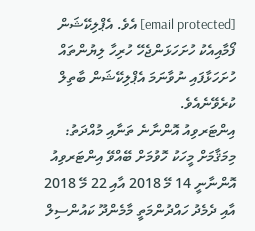[email protected] އެވެ. އެޕްލިކޭޝަން ފޯމާއިއެކު ހުށަހަޅަންޖެހޭ ހުރިހާ ލިޔުންތައް ހުށަހަޅާފައި ނުވާނަމަ އެޕްލިކޭޝަން ބާތިލް ކުރެވޭނެއެވެ.
އިންޓަރވިއު އޮންނާނެ ތަނާއި މުއްދަތު:
މިމަޤާމަށް މީހަކު ހޮވުމަށް ބޭއްވޭ އިންޓަރވިއު އޮންނާނީ 14 މޭ 2018 އާއި 22 މޭ 2018 އާއި ދެމެދު ހައްދުންމަތީ މާމެންދޫ ކައުންސިލް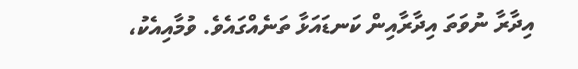އިދާރާ ނުވަތަ އިދާރާއިން ކަނޑައަޅާ ތަނެއްގައެވެ. ވުމާއިއެކު،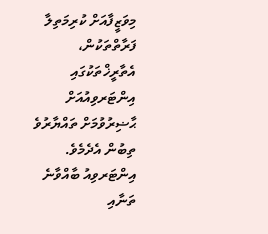މިވަޒީފާއަށް ކުރިމަތިލާ ފަރާތްތަކުން، އެތާރީޚްތަކުގައި އިންޓަރވިއުއަށް ޙާޟިރުވުމަށް ތައްޔާރުވެ ތިބުން އެދެމެވެ. އިންޓަރވިއު ބާއްވާނެ ތަނާއި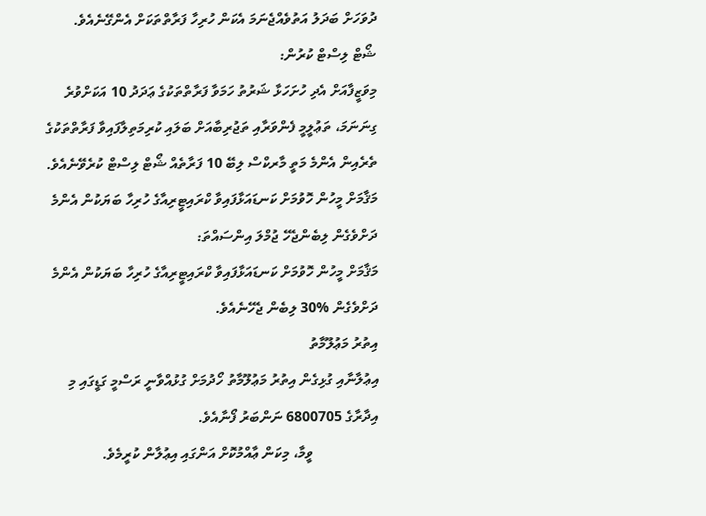ދުވަހަށް ބަދަލު އަތުވެއްޖެނަމަ އެކަން ހުރިހާ ފަރާތްތަކަށް އެންގޭނެއެވެ.
ޝޯޓް ލިސްޓް ކުރުން:
މިވަޒީފާއަށް އެދި ހުށަހަޅާ ޝަރުތު ހަމަވާ ފަރާތްތަކުގެ ޢަދަދު 10 އަކަށްވުރެ ގިނަނަމަ، ތަޢުލީމީ ފެންވަރާއި ތަޖުރިބާއަށް ބަލައި ކުރިމަތިލާފައިވާ ފަރާތްތަކުގެ ތެރެއިން އެންމެ މަތީ މާރކްސް ލިބޭ 10 ފަރާތެއް ޝޯޓް ލިސްޓް ކުރެވޭނެއެވެ.
މަޤާމަށް މީހުން ހޮވުމަށް ކަނޑައަޅާފައިވާ ކްރައިޓީރިއާގެ ހުރިހާ ބަޔަކުން އެންމެ ދަށްވެގެން ލިބެންޖެހޭ ޖުމްލަ އިންސައްތަ:
މަޤާމަށް މީހުން ހޮވުމަށް ކަނޑައަޅާފައިވާ ކްރައިޓީރިއާގެ ހުރިހާ ބަޔަކުން އެންމެ ދަށްވެގެން %30 ލިބެން ޖެހޭނެއެވެ.
އިތުރު މަޢުލޫމާތު
އިޢުލާނާއި ގުޅިގެން އިތުރު މަޢުލޫމާތު ހޯދުމަށް ގުޅުއްވާނީ ރަސްމީ ގަޑީގައި މި އިދާރާގެ 6800705 ނަންބަރު ފޯނާއެވެ.
                  ވީމާ، މިކަން ޢާއްމުކޮށް އަންގައި އިޢުލާން ކުރީމެވެ.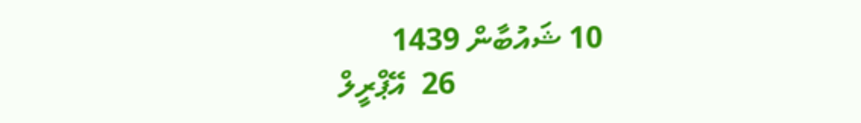10 ޝައުބާން 1439
                   26  އޭޕްރީލް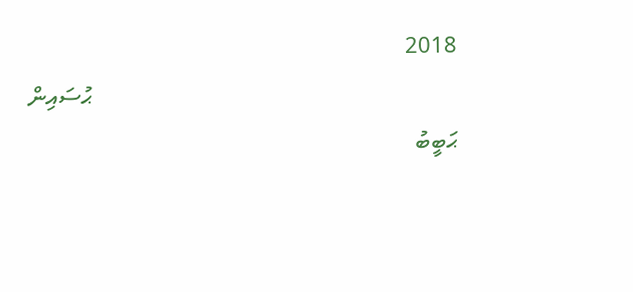2018
                                                                ޙުސައިން ޙަބީބު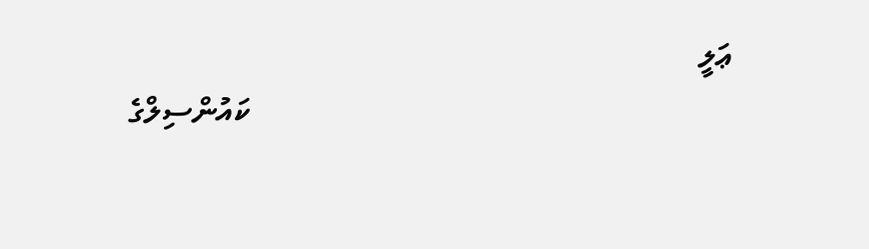ޢަލީ
                                                              ކައުންސިލްގެ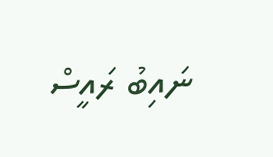ނައިބު ރައީސް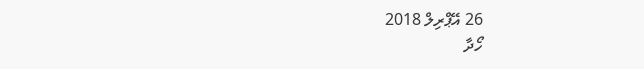26 އޭޕްރިލް 2018
ހޯދާ